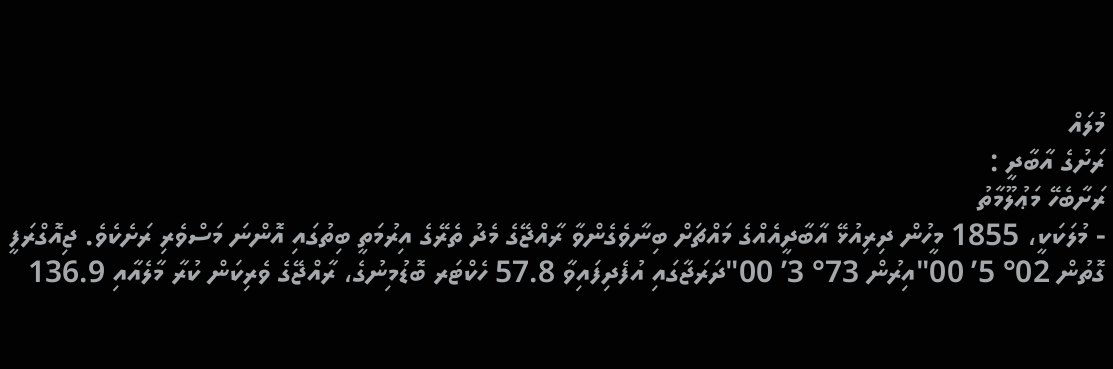މުލައް
ރަށުގެ އާބާދީ :
ރަށާބެހޭ މަޢުލޫމާތު
- މުލަކަކީ، 1855 މީހުން ދިރިއުޅޭ އާބާދީއެއްގެ މައްޗަށް ބިނާވެގެންވާ ރާއްޖޭގެ މެދު ތެރޭގެ އިރުމަތީ ބިތުގައި އޮންނަ މަސްވެރި ރަށެކެވެ. ޖިއޮގްރަފީ ގޮތުން 02° 5’ 00"އިރުން 73° 3’ 00"ދަރަޖާގައި އުފެދިފައިވާ 57.8 ހެކްޓަރ ބޮޑުމިނުގެ، ރާއްޖޭގެ ވެރިކަން ކުރާ މާލެއާއި 136.9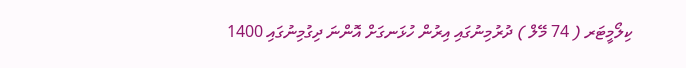ކިލޯމީޓަރ ( 74 މޭލް ) ދުރުމިނުގައި އިރުން ހުޅަނގަށް އޮންނަ ދިގުމިނުގައި 1400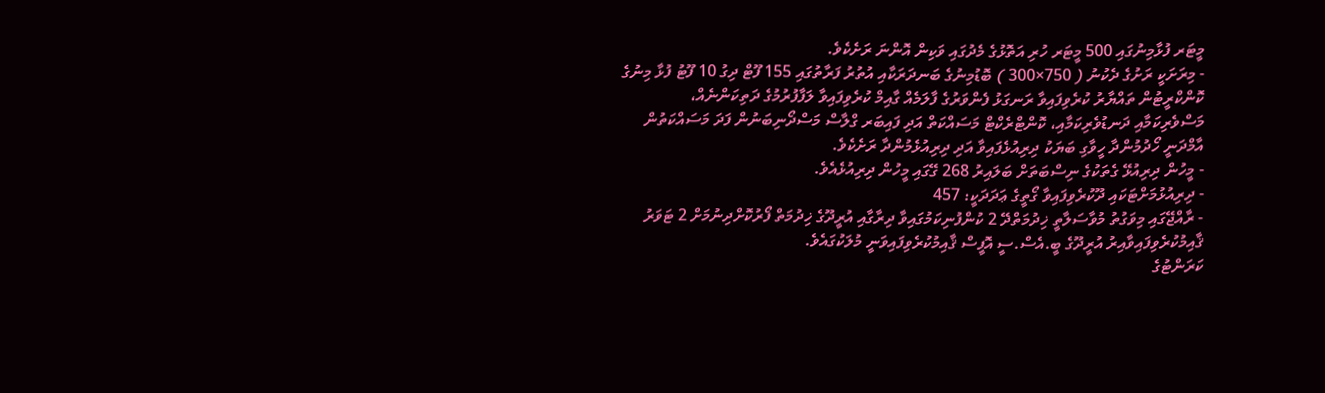މީޓަރ ފުޅާމިނުގައި 500 މީޓަރ ހުރި އަތޮޅުގެ މެދުގައި ވަކިން އޮންނަ ރަށެކެވެ.
- މިރަށަކީ ރަށުގެ ދެކުނު ( 750×300 ) ބޮޑުމިނުގެ ބަނދަރަކާއި އުތުރު ފަރާތުގައި 155 ފޫޓް ދިގު 10 ފޫޓު ފުޅާ މިނުގެ ކޮންކްރީޓުން ތައްޔާރު ކުރެވިފައިވާ ރަނގަޅު ފެންވަރުގެ ފާލަމެއް ގާއިމް ކުރެވިފައިވާ ލަފާފުރުމުގެ ދަތިކަންނެއް، މަސްވެރިކަމާއި ދަނޑުވެރިކަމާއި، ކޮންޓްރެކްޓް މަސައްކަތް އަދި ފައިބަރ ގްލާސް މަސްދޯނިބަނުން ފަދަ މަސައްކަތުން އާމްދަނީ ހޯދުމުންދާ ހީވާގި ބަޔަކު ދިރިއުޅެފައިވާ އަދި ދިރިއުޅެމުންދާ ރަށެކެވެ.
- މީހުން ދިރިއުޅޭ ގެތަކުގެ ނިސްބަތަށް ބަލައިރު 268 ގޭގައި މީހުން ދިރިއުޅެއެވެ.
- ދިރިއުޅުމަށްޓަކައި ދޫކުރެވިފައިވާ ގޯތީގެ ޢަދަދަކީ: 457
- ރާއްޖޭގައި މިވަގުތު މުވާސަލާތީ ޚިދުމަތްދޭ 2 ކުންފުނިކަމުގައިވާ ދިރާގާއި އުރީދޫގެ ޚިދުމަތް ފޯރުކޮށްދިނުމަށް 2 ޓަވަރު ޤާއިމުކުރެވިފައިވާއިރު އުރީދޫގެ ބީ.އެސް.ސީ އޮފީސް ޤާއިމުކުރެވިފައިވަނީ މުލަކުގައެވެ.
ކަރަންޓުގެ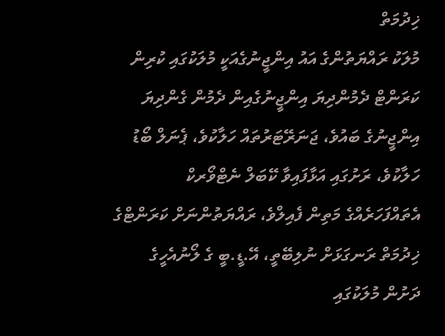ޚިދުމަތް
މުލަކު ރައްޔަތުންގެ އައު އިންޖީނުގެއަކީ މުލަކުގައި ކުރިން ކަރަންޓް ދެމުންދިޔަ އިންޖީނުގެއިން ދެމުން ގެންދިޔަ އިންޖީނުގެ ބައުވެ، ޖަނަރޭޓަރުތައް ހަލާކުވެ، ޕެނަލް ބޯޑު ހަލާކުވެ، ރަށުގައި އަޅާފައިވާ ކޭބަލް ނެޓްވޯރކް އެތައްފަހަރެއްގެ މަތިން ފެއިލްވެ، ރައްޔަތުންނަށް ކަރަންޓްގެ ޚިދުމަތް ރަނގަޅަށް ނުލިބޭތީ، އޭ.ޑީ.ބީ ގެ ލޯނުއެހީގެ ދަށުން މުލަކުގައި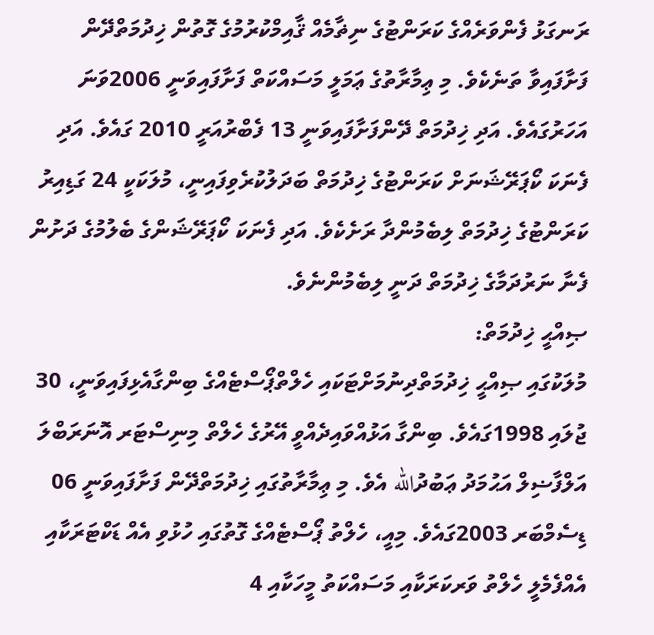ރަނގަޅު ފެންވަރެއްގެ ކަރަންޓުގެ ނިޡާމެއް ޤާއިމްކުރުމުގެ ގޮތުން ޚިދުމަތްދޭން ފަށާފައިވާ ތަނެކެވެ. މި ޢިމާރާތުގެ ޢަމަލީ މަސައްކަތް ފަށާފައިވަނީ 2006ވަނަ އަހަރުގައެވެ. އަދި ޚިދުމަތް ދޭންފަށާފައިވަނީ 13 ފެބްރުއަރީ 2010 ގައެވެ. އަދި ފެނަކަ ކޯޕަރޭޝަނަށް ކަރަންޓުގެ ޚިދުމަތް ބަދަލުކުރެވިފައިނީ، މުލަކަކީ 24 ގަޑިއިރު ކަރަންޓުގެ ޚިދުމަތް ލިބެމުންދާ ރަށެކެވެ. އަދި ފެނަކަ ކޯޕަރޭޝަންގެ ބެލުމުގެ ދަށުން ފެނާ ނަރުދަމާގެ ޚިދުމަތް ދަނީ ލިބެމުންނެވެ.
ޞިއްޙީ ޚިދުމަތް:
މުލަކުގައި ޞިއްޙީ ޚިދުމަތްދިނުމަށްޓަކައި ހެލްތްޕޯސްޓެއްގެ ބިންގާއެޅިފައިވަނީ، 30 ޖުލައި 1998ގައެވެ. ބިންގާ އަޅުއްވައިދެއްވީ އޭރުގެ ހެލްތް މިނިސްޓަރ އޮނަރަބްލަ އަލްފާޟިލް އަޙުމަދު ޢަބުދުالله އެވެ. މި ޢިމާރާތުގައި ޚިދުމަތްދޭން ފަށާފައިވަނީ 06 ޑިސެމްބަރ 2003ގައެވެ. މިއީ، ހެލްތު ޕޯސްޓެއްގެ ގޮތުގައި ހުޅުވި އެއް ޑަކްޓަރަކާއި އެއްފެމެލީ ހެލްތު ވަރކަރަކާއި މަސައްކަތު މީހަކާއި 4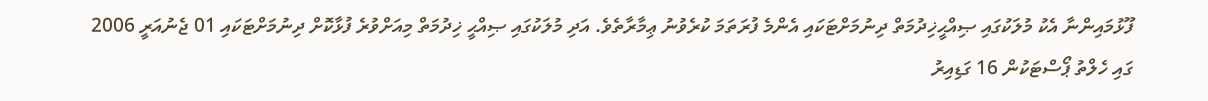ފޫޅުމައިންނާ އެކު މުލަކުގައި ޞިއްޙީޚިދުމަތް ދިނުމަށްޓަކައި އެންމެ ފުރަތަމަ ކުރެވުނު ޢިމާރާތެވެ. އަދި މުލަކުގައި ޞިއްޙީ ޚިދުމަތް މިއަށްވުރެ ފުޅާކޮށް ދިނުމަށްޓަކައި 01 ޖެނުއަރީ 2006 ގައި ހެލްތު ޕޯސްޓަކުން 16 ގަޑިއިރު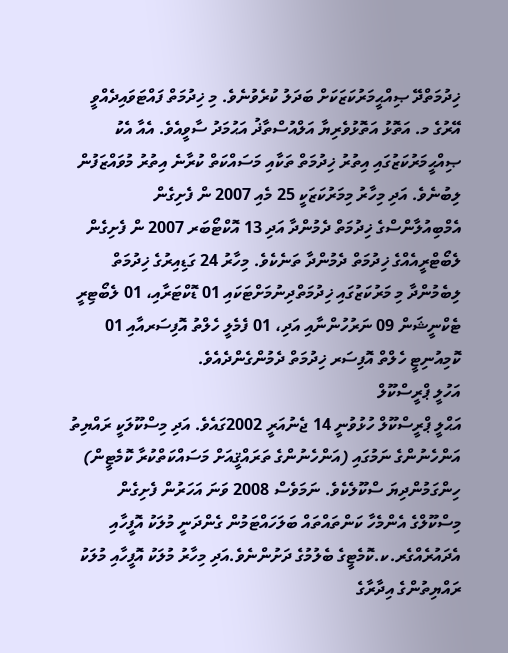ޚިދުމަތްދޭ ޞިއްޙީމަރުކަޒަކަށް ބަދަލު ކުރެވުނެވެ. މި ޚިދުމަތް ފައްޓަވައިދެއްވީ އޭރުގެ މ. އަތޮޅު އަތޮޅުވެރިޔާ އަލްއުސްތާޛު އަޙުމަދު ސާވީއެވެ. އެއާ އެކު ޞިއްޙީމަރުކަޒުގައި އިތުރު ޚިދުމަތް ތަކާއި މަސައްކަތް ކުރާނެ އިތުރު މުވައްޒަފުން ލިބުނެވެ. އަދި މިހާރު މިމަރުކަޒަކީ 25 މެއި 2007 ން ފެށިގެން އެމްބިއުލާންސްގެ ޚިދުމަތް ދެމުންދާ އަދި 13 އޮކްޓޯބަރ 2007 ން ފެށިގެން ލެބޯޓްރީއެއްގެ ޚިދުމަތް ދެމުންދާ ތަނެކެވެ. މިހާރު 24 ގަޑިއިރުގެ ޚިދުމަތް ލިބެމުންދާ މި މަރުކަޒުގައި ޚިދުމަތްދިނުމަށްޓަކައި 01 ޑޮކްޓަރާއި، 01 ލެބޯޓިރީ ޓެކްނީޝަން 09 ނަރުހުންނާއި އަދި، 01 ފެމެލީ ހެލްތު އޮފިސަރއާއި 01 ކޮމިއުނިޓީ ހެލްތް އޮފިސަރ ޚިދުމަތް ދެމުންގެންދެއެވެ.
އަހުލީ ޕްރީސްކޫލް
އަޙްލީ ޕްރީސްކޫލް ހުޅުވުނީ 14 ޖެނުއަރީ 2002ގައެވެ. އަދި މިސްކޫލަކީ ރައްޔިތު އަންހެނުންގެ ނަމުގައި (އަންހެނުންގެ ތަރައްޤީއަށް މަސައްކަތްކުރާ ކޮމެޓީން) ހިންގަމުންދިޔަ ސްކޫލެކެވެ. ނަމަވެސް 2008 ވަނަ އަހަރުން ފެށިގެން މިސްކޫލްގެ އެންމެހާ ކަންތައްތައް ބަލަހައްޓަމުން ގެންދަނީ މުލަކު އޮފީހާއި އެދައުރެއްގެރ.ކ.ކޮމެޓީގެ ބެލުމުގެ ދަށުންނެވެ.އަދި މިހާރު މުލަކު އޮފީހާއި މުލަކު ރައްޔިތުންގެ އިދާރާގެ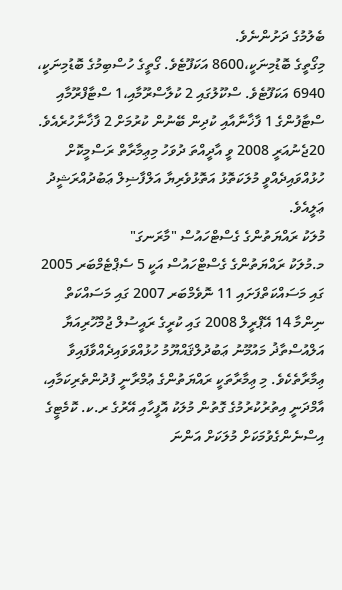ބެލުމުގެ ދަށުންނެވެ.
މިގޯތީގެ ބޮޑުމިނަކީ،8600 އަކަފޫޓެވެ. ގޯތީގެ ހުސްބިމުގެ ބޮޑުމިނަކީ، 6940 އަކަފޫޓެވެ. ސްކޫލުގައި 2 ކުލާސްރޫމާއި،1 ސްޓާފްރޫމާއި ސްޓާފުންގެ 1 ފާޚާނާއާއި ކުދިން ބޭނުން ކުރުމަށް 2 ފާޚާނާހުރެއެވެ.
20ޖެނުއަރީ 2008 ވީ އާދީއްތަ ދުވަހު މިޢިމާރާތް ރަސްމީކޮށް ހުޅުއްވައިދެއްވީ މުލަކަތޮޅު އަތޮޅުވެރިޔާ އަލްފާޟިލް ޢަބުދުއްރަޝީދު ޢަލީއެވެ.
މުލަކު ރައްޔަތުންގެ ގެސްޓްހައުސް "މާރަނގަ"
މ.މުލަކު ރައްޔަތުންގެ ގެސްޓްހައުސް އަކީ 5 ސެޕްޓެމްބަރ 2005 ގައި މަސައްކަތްފަށައި 11 ނޮވެމްބަރ 2007 ގައި މަސައްކަތް ނިންމާ 14 އޭޕްރީލް 2008 ގައި ކުރީގެ ރައީސުލް ޖުމްހޫރިއަޔާ އަލްއުސްތާޛު މައުމޫނު ޢަބުދުލްޤައްޔޫމު ހުޅުއްވަވައިދެއްވާފައިވާ ޢިމާރާތެކެވެ. މި ޢިމާރާތަކީ ރައްޔަތުންގެ ޢުމްރާނީ ފުދުންތެރިކަމާއި، އާމްދަނީ އިތުރުކުރުމުގެ ގޮތުން މުލަކު އޮފީހާއި އޭރުގެ ރ.ކ. ކޮމެޓީގެ އިސްނެންގެވުމަކަށް މުލަކަށް އަންނަ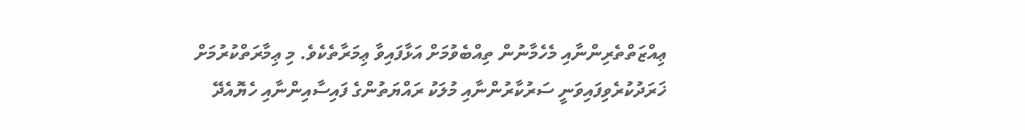ޢިއްޒަތްތެރިންނާއި މެހެމާނުން ތިއްބެވުމަށް އަޅާފައިވާ ޢިމަރާތެކެވެ. މި ޢިމާރަތްކުރުމަށް ޚަރަދުކުރެވިފައިވަނީ ސަރުކާރުންނާއި މުލަކު ރައްޔަތުންގެ ފައިސާއިންނާއި ހެޔޮއެދޭ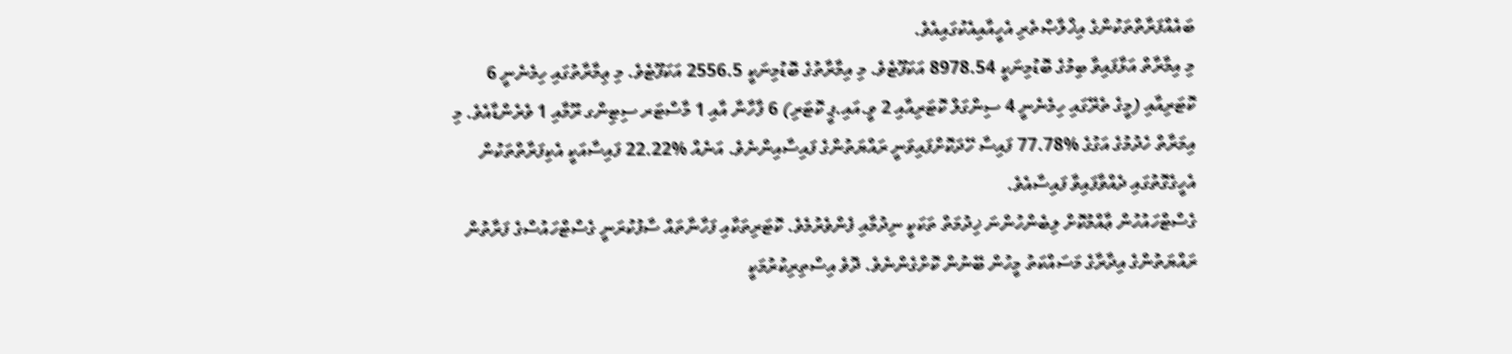ބައެއްފަރާތްތަކުންގެ އިޚްލާޞްތެރި އެހީއާއިއެކުގައިއެވެ.
މި އިމާރާތް އަޅާފައިވާ ބިމުގެ ބޮޑުމިނަކީ 8978.54 އަކަފޫޓެވެ. މި އިމާރާތުގެ ބޮޑުމިނަކީ 2556.5 އަކަފޫޓެވެ. މި ޢިމާރާތުގައި ހިމެނެނީ 6 ކޮޓަރިއާއި (މީގެ ތެރޭގައި ހިމެނެނީ 4 ސިންގަލް ކޮޓަރިއާއި 2 ވީ.އައި.ޕީ ކޮޓަރި) 6 ފާހާނާ އާއި 1 މާސްޓަރ ސިޓިންގ ރޫމާއި 1 ވެރެންޑާއެވެ. މި އިމަރާތް ހެދުމުގެ އަގުގެ %77.78 ފައިސާ ހޭދަކޮށްފައިވަނީ ރައްޔަތުންގެ ފައިސާއިންނެވެ. އަނެއް %22.22 ފައިސާއަކީ އެކިފަރާތްތަކުން އެހީގެގޮތުގައި ދެއްވާފައިވާ ފައިސާއެވެ.
ގެސްޓްހައުހުން ޢާއްމުކޮށް ލިބެންހުންނަ ޚިދުމަތް ތަކަކީ ނިދުމާއި ފެންވެރުމެވެ. ކޮޓަރިތަކާއި ފަހާނާތައް ސާފުކުރަނީ ގެސްޓްހައުސްގެ ފަރާތުން ރައްޔަތުންގެ އިދާރާގެ މަސައްކަތު މީހުން ބޭނުން ކޮށްގެންނެވެ. ދޮވެ އިސްތިރިކުރުމަކީ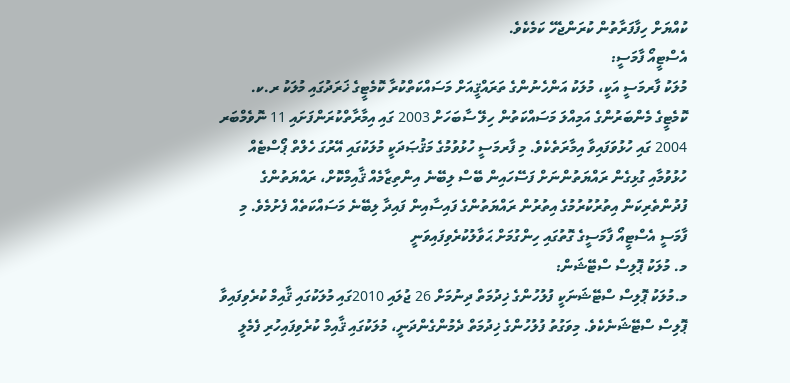ކުއްޔަށް ހިފާފަރާތުން ކުރަންޖެހޭ ކަމެކެވެ.
އެސްޓީއޯ ފާމަސީ:
މުލަކު ފާރމަސީ އަކީ، މުލަކު އަންހެނުންގެ ތަރައްޤީއަށް މަސައްކަތްކުރާ ކޮމެޓީގެ ޚަރަދުގައި މުލަކު ރ.ކ. ކޮމެޓީގެ މެންބަރުންގެ އަމިއްލަ މަސައްކަތުން ހިލޭ ސާބަހަށް 2003 ގައި އިމާރާތްކުރަންފަށައި 11 ނޮވެމްބަރ 2004 ގައި ހުޅުވަފައިވާ އިމާރަތެކެވެ. މި ފާރމަސީ ހުޅުވުމުގެ މަޤުޞަދަކީ މުލަކުގައި އޭރުގަ ހެލްތް ޕޯސްޓެއް ހުޅުވުމާއި ގުޅިގެން ރައްޔަތުންނަށް ފަސޭހައިން ބޭސް ލިބޭނެ އިންތިޒާމެއް ޤާއިމްކޮށް، ރައްޔަތުންގެ ފުދުންތެރިކަން އިތުރުކުރުމުގެ އިތުރުން ރައްޔަތުންގެ ފައިސާއިން ފައިދާ ލިބޭނެ މަސައްކަތެއް ފެށުމެވެ. މި ފާމަސީ އެސްޓީއޯ ފާމަސީގެ ގޮތުގައި ހިންގުމަށް ޙަވާލުކުރެވިފައިވަނީ
މ. މުލަކު ޕޮލިސް ސްޓޭޝަން:
މ.މުލަކު ޕޮލިސް ސްޓޭޝަނަކީ ފުލުހުންގެ ޚިދުމަތް ދިނުމަށް 26 ޖުލައި 2010ގައި މުލަކުގައި ޤާއިމް ކުރެވިފައިވާ ޕޮލިސް ސްޓޭޝަނެކެވެ. މިވަގުތު ފުލުހުންގެ ޚިދުމަތް ދެމުންގެންދަނީ، މުލަކުގައި ޤާއިމް ކުރެވިފައިހުރި ފެމެލީ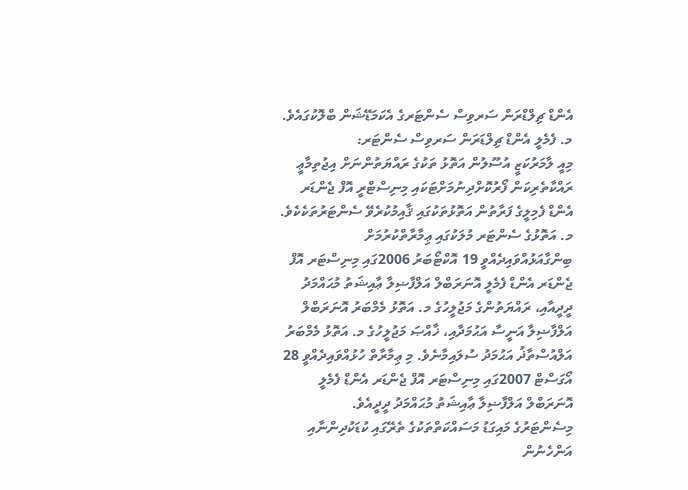އެންޑް ޗިލްޑްރަން ސަރވިސް ސެންޓަރގެ އެކަމަޑޭޝަން ބްލޮކުގައެވެ.
މ. ފެމެލީ އެންޑް ޗިލްޑަރަން ސަރވިސް ސެންޓަރ:
މިއީ ލާމަރުކަޒީ އުސޫލުން އަތޮޅު ތަކުގެ ރައްޔަތުންނަށް އިޖުތިމާޢީ ރައްކާތެރިކަން ފޯރުކޮށްދިނުމަށްޓަކައި މިނިސްޓްރީ އޮފް ޖެންޑަރ އެންޑް ފެމިލީގެ ފަރާތުން އަތޮޅުތަކުގައި ޤާއިމުކުރެވޭ ސެންޓަރުތަކެކެވެ. މ. އަތޮޅުގެ ސެންޓަރ މުލަކުގައި ޢިމާރާތްކުރުމަށް ބިންގާއަޅުއްވައިދެއްވީ 19 އޮކްޓޯބަރު 2006ގައި މިނިސްޓަރ އޮފް ޖެންޑަރ އެންޑް ފެމެލީ އޮނަރަބްލް އަލްފާޟިލާ ޢާއިޝަތު މުޙައްމަދު ދީދީއާއި، ރައްޔަތުންގެ މަޖުލީހުގެ މ. އަތޮޅު މެމްބަރު އޮނަރަބްލް އަލްފާޟިލާ އަނީސާ އަޙުމަދާއި، ޚާއްޞަ މަޖުލީހުގެ މ. އަތޮޅު މެމްބަރު އަލްއުސްތާޛު އަޙުމަދު ސުލައިމާނެވެ. މި ޢިމާރާތް ހުޅުއްވައިދެއްވީ 28 އޯގަސްޓް 2007ގައި މިނިސްޓަރ އޮފް ޖެންޑަރ އެންޑް ފެމެލީ އޮނަރަބްލް އަލްފާޟިލާ ޢާއިޝަތު މުޙައްމަދު ދީދީއެވެ.
މިސެންޓަރުގެ މައިގަޑު މަސައްކަތްތަކުގެ ތެރޭގައި ކުޑަކުދިންނާއި އަންހެނުން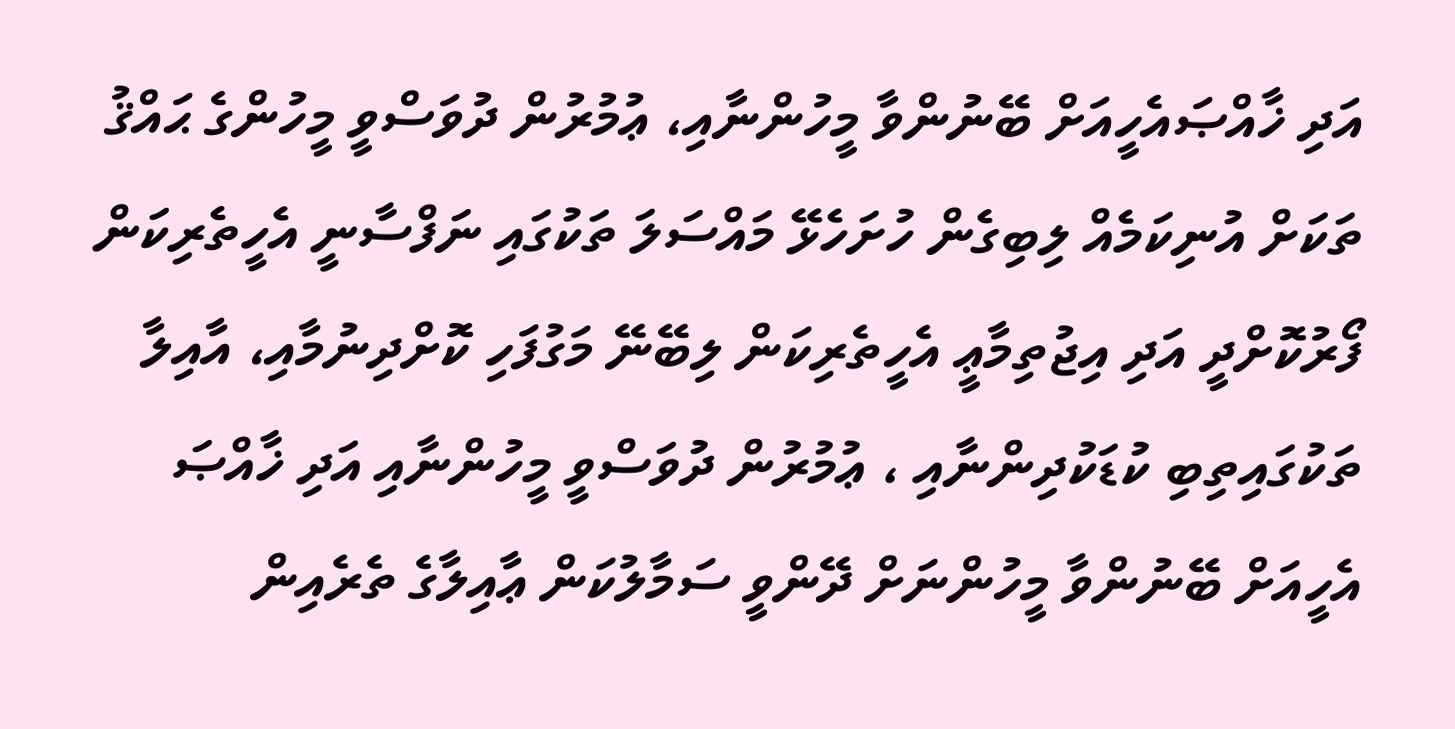އަދި ޚާއްޞައެހީއަށް ބޭނުންވާ މީހުންނާއި، ޢުމުރުން ދުވަސްވީ މީހުންގެ ޙައްޤު ތަކަށް އުނިކަމެއް ލިބިގެން ހުށަހެޅޭ މައްސަލަ ތަކުގައި ނަފްސާނީ އެހީތެރިކަން ފޯރުކޮށްދީ އަދި އިޖުތިމާޢީ އެހީތެރިކަން ލިބޭނޭ މަގުފަހި ކޮށްދިނުމާއި، އާއިލާ ތަކުގައިތިބި ކުޑަކުދިންނާއި ، ޢުމުރުން ދުވަސްވީ މީހުންނާއި އަދި ޚާއްޞަ އެހީއަށް ބޭނުންވާ މީހުންނަށް ދޭންވީ ސަމާލުކަން ޢާއިލާގެ ތެރެއިން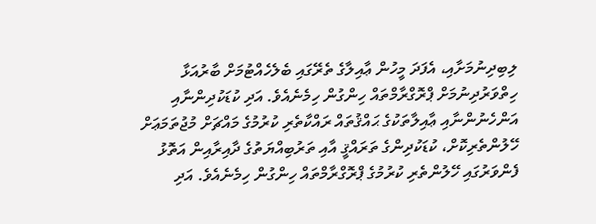ލިބިދިނުމަށާއި، އެފަދަ މީހުން ޢާއިލާގެ ތެރޭގައި ބެލެހެއްޓުމަށް ބާރުއަޅާ ހިތްވަރުދިނުމަށް ޕްރޮގްރާމްތައް ހިންގުން ހިމެނެއެވެ. އަދި ކުޑަކުދިންނާއި އަންހެނުންނާއި ޢާއިލާތަކުގެ ޙައްޤުތައް ރައްކާތެރި ކުރުމުގެ މައްޗަށް މުޖުތަމަޢަށް ހޭލުންތެރިކޮށް، ކުޑަކުދިންގެ ތަރައްޤީ އާއި ތަރުބިއްޔަތުގެ ދާއިރާއިން އަތޮޅު ފެންވަރުގައި ހޭލުންތެރި ކުރުމުގެ ޕްރޮގްރާމްތައް ހިންގުން ހިމެނެއެވެ. އަދި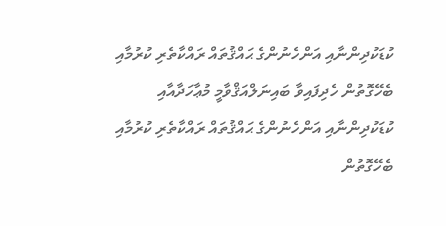ކުޑަކުދިންނާއި އަންހެނުންގެ ޙައްޤުތައް ރައްކާތެރި ކުރުމާއި ބެހޭގޮތުން ހެދިފައިވާ ބައިނަލްއަޤްވާމީ މުޢާހަދާއާއި ކުޑަކުދިންނާއި އަންހެނުންގެ ޙައްޤުތައް ރައްކާތެރި ކުރުމާއި ބެހޭގޮތުން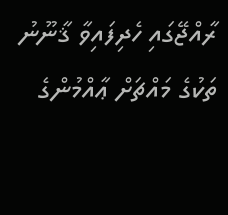ރާއްޖޭގައި ހެދިފައިވާ ޤާނޫނު ތަކުގެ މައްޗަށް ޢާއްމުންގެ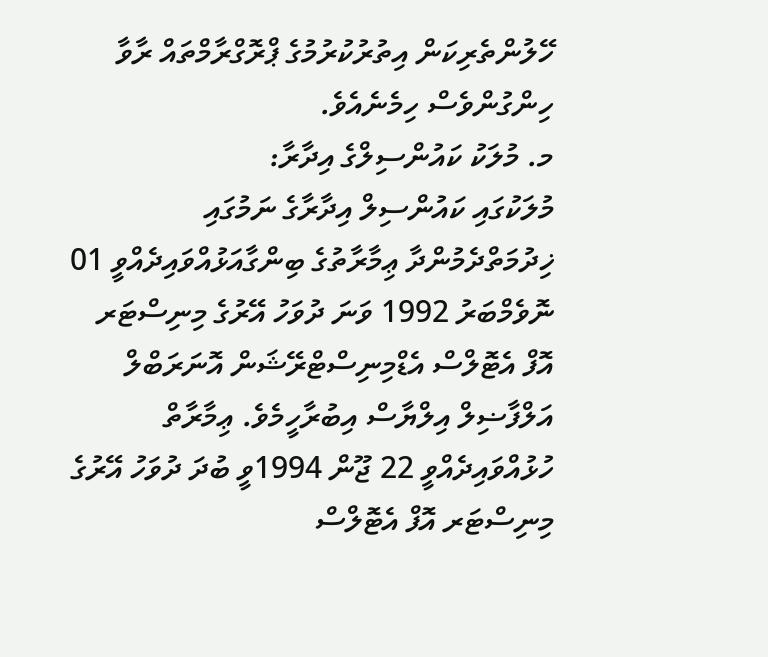ހޭލުންތެރިކަން އިތުރުކުރުމުގެ ޕްރޮގްރާމްތައް ރާވާ ހިންގުންވެސް ހިމެނެއެވެ.
މ. މުލަކު ކައުންސިލްގެ އިދާރާ:
މުލަކުގައި ކައުންސިލް އިދާރާގެ ނަމުގައި ޚިދުމަތްދެމުންދާ ޢިމާރާތުގެ ބިންގާއަޅުއްވައިދެއްވީ 01 ނޮވެމްބަރު 1992 ވަނަ ދުވަހު އޭރުގެ މިނިސްޓަރ އޮފް އެޓޮލްސް އެޑްމިނިސްޓްރޭޝަން އޮނަރަބްލް އަލްފާޟިލް އިލްޔާސް އިބުރާހީމެވެ. ޢިމާރާތް ހުޅުއްވައިދެއްވީ 22 ޖޫން 1994ވީ ބުދަ ދުވަހު އޭރުގެ މިނިސްޓަރ އޮފް އެޓޮލްސް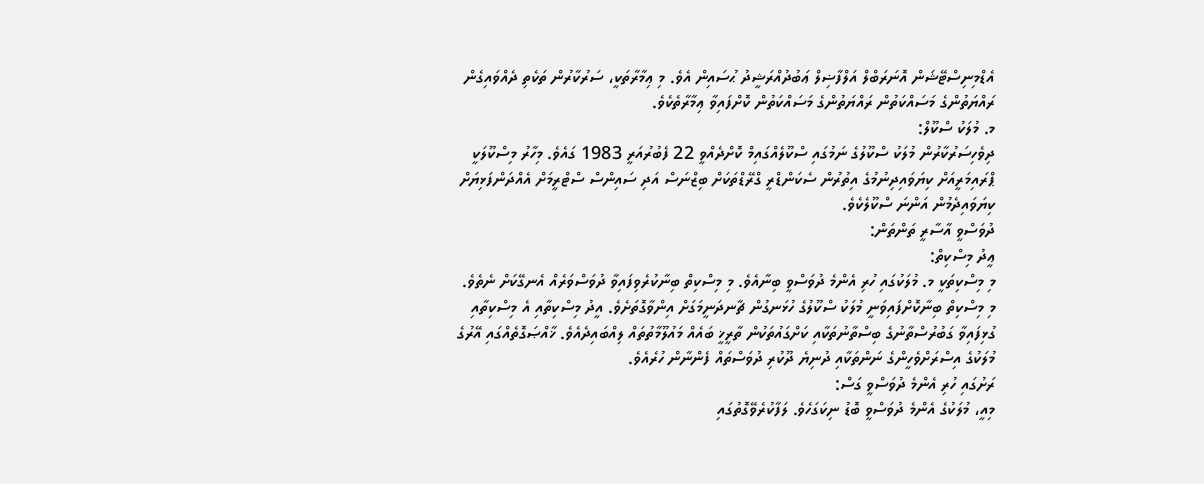އެޑްމިނިސްޓޭޝަން އޮނަރަބްލް އަލްފާޟިލް ޢަބުދުއްރަޝީދު ޙުސައިން އެވެ. މި ޢިމާރާތަކީ، ސަރުކާރުން ތަކެތި ދެއްވައިގެން ރައްޔަތުންގެ މަސައްކަތުން ރައްޔަތުންގެ މަސައްކަތުން ކޮށްފައިވާ ޢިމާރާތެކެވެ.
މ. މުލަކު ސްކޫލް:
ދިވެހިސަރުކާރުން މުލަކު ސްކޫލުގެ ނަމުގައި ސްކޫލެއްގައިމް ކޮށްދެއްވީ 22 ފެބުރުއަރީ 1983 ގައެވެ. މިހާރު މިސްކޫލަކީ ޕްރައިމަރީއަށް ކިޔަވައިދިނުމުގެ އިތުރުން ސެކަންޑްރީ ގްރޭޑްތަކަށް ބިޒްނަސް އަދި ސައިންސް ސްޓްރީމަށް އެއްދަންފަޅިޔަށް ކިޔަވައިދެމުން އަންނަ ސްކޫލެކެވެ.
ދުވަސްވީ އާސާރީ ތަންތަން:
ޢީދު މިސްކިތް:
މި މިސްކިތަކީ މ. މުލަކުގައި ހުރި އެންމެ ދުވަސްވީ ބިނާއެވެ. މި މިސްކިތް ބިނާކުރެވިފައިވާ ދުވަސްވަރެއް އެނގޭކަށް ނެތެވެ. މި މިސްކިތް ބިނާކޮށްފައިވަނީ މުލަކު ސްކޫލުގެ ހުޅަނގުން ޗާނދަނީމަގަށް އިންވާގޮތަށެވެ. އީދު މިސްކިތާއި އެ މިސްކިތާއި ގުޅިފައިވާ ގަބުރުސްތާނުގެ ބިސްތާނުތަކާއި ކަށްގައުތަކުން ތާރީޚީ ބައެއް މައުލޫމާތުތައް ލިއްބައިދެއެވެ. ޚާއްޞަގޮތެއްގައި އޭރުގެ މުލަކުގެ އިސްރަށްވެހީންގެ ނަންތަކާއި ދުނިޔެ ދޫކުރި ދުވަސްތައް ފެންނާން ހުރެއެވެ.
ރަށުގައި ހުރި އެންމެ ދުވަސްވީ ގަސް:
މިއީ، މުލަކުގެ އެންމެ ދުވަސްވީ ބޮޑު ނިކަގަހެވެ. ލަފާކުރެވޭގޮތުގައި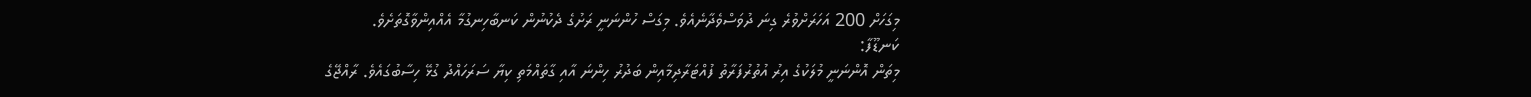މިގަހަށް 200 އަހަރަށްވުރެ ގިނަ ދުވަސްވެދާނެއެވެ. މިގަސް ހުންނަނީ ރަށުގެ ދެކުނުން ކަނބާހިނގުމާ އެއްއިންވާގޮތަށެވެ.
ކަނޑޫފާ:
މިތަން އޮންނަނީ މުލަކުގެ އިރު އުތުރުފަރާތު ފުއްޓަރާދިމާއިން ބަދުރު ހިންނަ އާއި ގާތައްމަތި ކިޔާ ސަރަހައްދު ގުޅޭ ހިސާބުގައެވެ. ރާއްޖޭގެ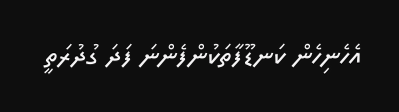އެހެނިހެން ކަނޑޫފާތަކުންފެންނަ ފަދަ ގުދުރަތީ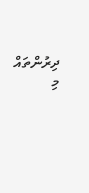ދިރުންތައް މި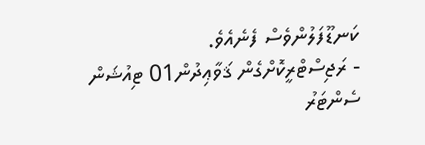ކަނޑޫފަލުންވެސް ފެނެއެވެ.
- ރަޖިސްޓްރީކޮށްގެން ޤަވާޢިދުން01 ޓިއުޝަން ސެންޓަރު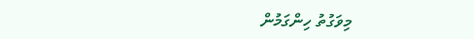މިވަގުތު ހިންގަމުން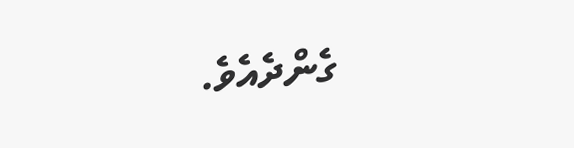ގެންދެއެވެ.